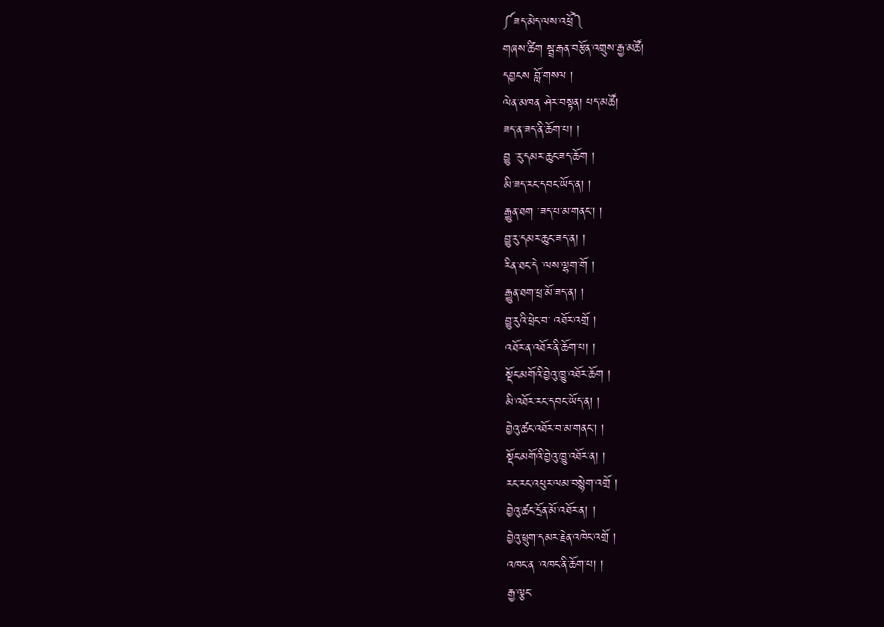༼ཟད་མེད་ལས་འཕྲོ༽
གཞས་ཚིག སྦྲ་རྒན་བརྩོན་འགྲུས་རྒྱ་མཚོ།
དབྱངས བློ་གསལ །
ལེན་མཁན ཤེར་བསྟན། པད་མཚོ།
ཟད་ན་ཟད་ནི་ཆོག་པ། །
བྱུ ་རུ་དམར་ཆུང་ཟད་ཆོག །
མི་ཟད་རང་དབང་ཡོད་ན། །
རྒྱུན་ཐག ་ཟད་པ་མ་གནང་། །
བྱུ་རུ་དམར་ཆུང་ཟད་ན། །
རིན་ཐང་དེ ་ལས་ལྷག་གོ །
རྒྱུན་ཐག་ཕྲ་མོ་ཟད་ན། །
བྱུ་རུའི་ཕྲེང་བ་ འཐོར་འགྲོ །
འཐོར་ན་འཐོར་ནི་ཆོག་པ། །
སྡོང་མགོའི་བྱེའུ་ཁྱུ་འཐོར་ཆོག །
མི་འཐོར་རང་དབང་ཡོད་ན། །
བྱེའུ་ཚང་འཐོར་བ་མ་གནང་། །
སྡོང་མགོའི་བྱེའུ་ཁྱུ་འཐོར་ན། །
རང་རང་འཕུར་ལམ་བསྙེག་འགྲོ །
བྱེའུ་ཚང་དྲོན་མོ་འཐོར་ན། །
བྱེའུ་ཕྲུག་དམར་རྗེན་འཁེང་འགྲོ །
འཁང་ན ་འཁང་ནི་ཆོག་པ། །
རྒྱ་ལྕང་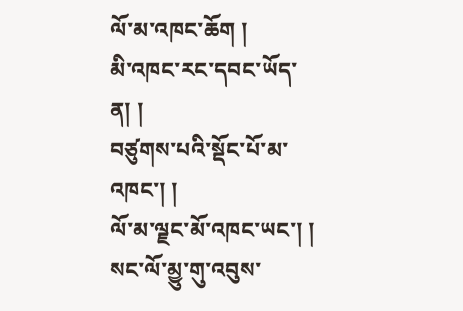ལོ་མ་འཁང་ཆོག །
མི་འཁང་རང་དབང་ཡོད་ན། །
བཙུགས་པའི་སྡོང་པོ་མ་འཁང་། །
ལོ་མ་ལྗང་མོ་འཁང་ཡང་། །
སང་ལོ་མྱུ་གུ་འབུས་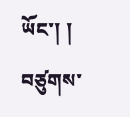ཡོང་། །
བཙུགས་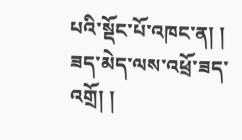པའི་སྡོང་པོ་འཁང་ན། །
ཟད་མེད་ལས་འཕྲོ་ཟད་འགྲོ། །